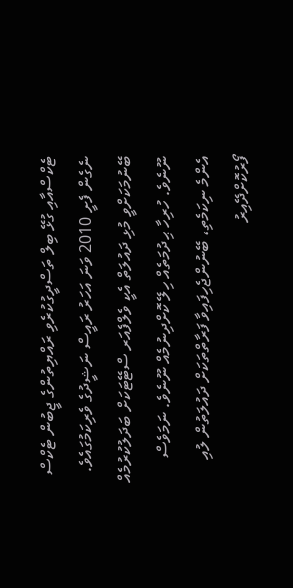ޓެކްސްއާއި ގުޅޭ ބިލް ތަސްދީގުކުރެވި ރައްޔިތުންގެ ޖީބުން ޓެކްސް ނެގެން ފެށީ 2010 ވަނަ އަހަރު ރައީސް ނަޝީދުގެ ވެރިކަމުގައެވެ. ބޭނުމަކަށްވީ މުޅި ދައުލަތް އެކީ ވެލްފެއަރ ސްޓޭޓަކަށް ބަދަލުކުރުމެއް ނޫނެވެ. ހުރިހާ ޙިދުމަތެއް ހިލޭ ކޮށްދިނުމެއް ނޫނެވެ. ނަމަވެސް އެންމެ ނިކަމެތި، ބޭނުންޖެހިފައިވާ ފަރާތްތަކަށް ދައުލަތުން ލުއި ފޯރުކޮށްދޭއިރު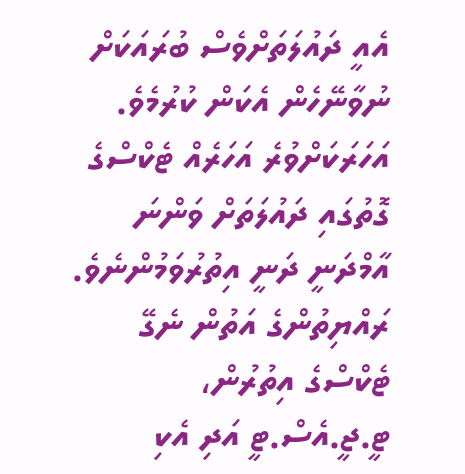އެއީ ދައުލަތަށްވެސް ބުރައަކަށް ނުވާނޭހެން އެކަން ކުރުމެވެ. އަހަރަކަށްވުރެ އަހަރެއް ޓެކްސްގެ ގޮތުގައި ދައުލަތަށް ވަންނަ އާމްދަނީ ދަނީ އިތުރުވަމުންނެވެ. ރައްޔިތުންގެ އަތުން ނެގޭ ޓެކްސްގެ އިތުރުން، ޓީ.ޖީ.އެސް.ޓީ އަދި އެކި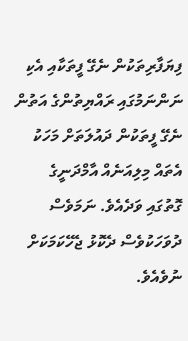ފިޔަފާރިތަކުން ނެގޭ ފީތަކާއި އެކި ނަންނަމުގައި ރައްޔިތުންގެ އަތުން ނެގޭ ފީތަކުން ދައުލަތަށް މަހަކު އެތައް މިލިއަނެއް އާމްދަނީގެ ގޮތުގައި ވަދެއެވެ. ނަމަވެސް ދުވަހަކުވެސް ދެކޮޅު ޖެހޭކަމަކަށް ނުވެއެވެ.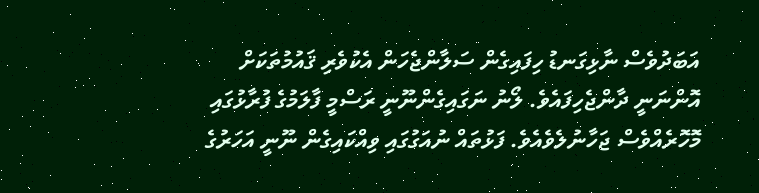އަބަދުވެސް ނާޅިގަނޑު ހިފައިގެން ސަލާންޖެހަން އެކުވެރި ޤައުމުތަކަށް އޮންނަނީ ދާންޖެހިފައެވެ. ލޯނު ނަގައިގެންނޫނީ ރަސްމީ ފާލަމުގެ ފުރާޅުގައި މޮހޮރެއްވެސް ޖަހާނުލެވެއެވެ. ފަޅުތައް ނުއަގުގައި ވިއްކައިގެން ނޫނީ އަހަރުގެ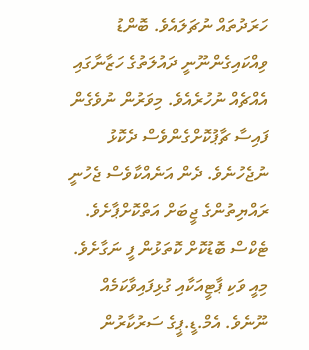ހަރަދުތައް ނުޗަލައެވެ. ބޮންޑު ވިއްކައިގެންނޫނީ ދައުލަތުގެ ހަޒާނާގައި އެއްޗެއް ނުހުރެއެވެ. މިވަރުން ނުވެގެން ފައިސާ ޗާޕުކޮށްގެންވެސް ދެކޮޅު ނުޖެހުނެވެ. ދެން އަނެއްކާވެސް ޖެހުނީ ރައްޔިތުންގެ ޖީބަށް އަތްކޮށްޕާށެވެ. ޓެކްސް ބޮޑުކޮށް ކޮތަޅުން ފީ ނަގާށެވެ. މިއީ ވަކި ޕާޓީއަކާއި ގުޅިފައިވާކަމެއް ނޫނެވެ. އެމް.ޑީ.ޕީގެ ސަރުކާރުން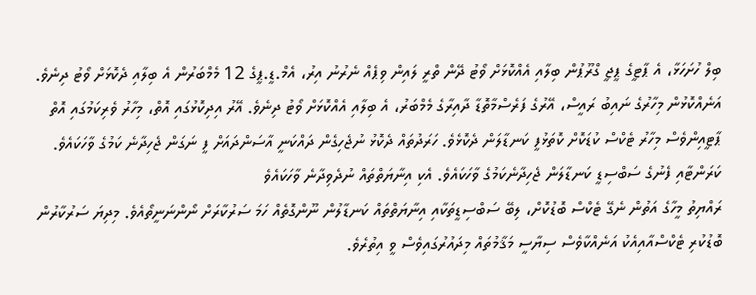ބިލް ހުށަހަޅާ، އެ ޕާޓީގެ ޕީޖީ ގްރޫޕުން ބިލާއި އެއްކޮޅަށް ވޯޓު ދޭން ތްރީ ލައިން ވިޕެއް ނެރުނު އިރު، އެމް.ޑީ.ޕީގެ 12 މެމްބަރުން އެ ބިލާއި ދެކޮޅަށް ވޯޓު ދިނެވެ. އަނެއްކޮޅުން މިހާރުގެ ނައިބު ރައީސް، އޭރުގެ ފަރެސްމާތޮޑާ ދާއިރާގެ މެމްބަރު، އެ ބިލާއި އެއްކޮޅަށް ވޯޓު ދިނެވެ. އޭރު އިދިކޮޅުގައި އޮތް، މިހާރު ވެރިކަމުގައި އޮތް ޕާޓީއިންވެސް މިހާރު ޓެކްސް ކުޑަކޮށް ކޮތަޅުފީ ކަނޑާލަން ދެކޮޅެވެ. ހަރަދުތައް ދެކޮޅު ނުޖެހިގެން ދައްކަނީ އާސަންދައަށް ފީ ނަގަން ޖެހިދާނެ ކަމުގެ ވާހަކައެވެ. ކަރަންޓާއި ފެނުގެ ސަބްސިޑީ ކަނޑާލަން ޖެހިދާނެކަމުގެ ވާހަކައެވެ. އެކި އިނާޔަތްތައް ނުދެވިދާނެ ވާހަކައެވެ
ރައްޔިތު މީހާގެ އަތުން ނެގޭ ޓެކްސް ބޮޑުކޮށް، ލިބޭ ސަބްސިޑީތަކާއި އިނާޔަތްތައް ކަނޑާލުން ނޫންގޮތެއް ހަމަ ސަރުކާރަށް ނޯންނަނީތޯއެވެ. މިދިޔަ ސަރުކާރުން ބޮޑުކުރި ޓެކްސްއާއިއެކު އަނެއްކާވެސް ސިޔާސީ މަޤާމުތައް މިދައުރުގައިވެސް ވީ އިތުރެވެ.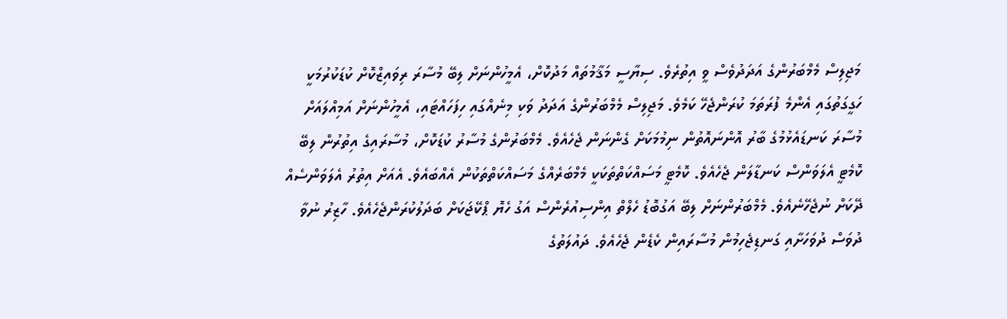މަޖިލިސް މެމްބަރުންގެ އަދަދުވެސް ވީ އިތުރެވެ. ސިޔާސީ މަޤާމުތައް މަދުކޮށް، އެމީހުންނަށް ލިބޭ މުސާރަ ރިވައިޒްކޮށް ކުޑަކުރުމަކީ ހަގީގަތުގައި އެންމެ ފުރަތަމަ ކުރަންޖެހޭ ކަމެވެ. މަޖިލިސް މެމްބަރުންގެ އަދަދު ވަކި މިނެއްގައި ހިފަހައްޓައި، އެމީހުންނަށް އަމިއްލައަށް މުސާރަ ކަނޑައެޅުމުގެ ބާރު އޮންނައޮތުން ނިމުމަކަށް ގެންނަން ޖެހެއެވެ. މެމްބަރުންގެ މުސާރު ކުޑަކޮށް، މުސާރައިގެ އިތުރުން ލިބޭ ކޮމެޓީ އެލަވަންސް ކަނޑާލަން ޖެހެއެވެ. ކޮމެޓީ މަސައްކަތްތަކަކީ މެމްބަރެއްގެ މަސައްކަތްތަކުން އެއްބައެވެ. އެއަށް އިތުރު އެލަވަންސެއް ދޭކަށް ނުޖެހޭނެއެވެ. މެމްބަރުންނަށް ލިބޭ އަގުބޮޑު ހެލްތް އިންސިއުރެންސް އަގު ހެޔޮ ޕްކޭޖަކަށް ބަދަލުކުރަންޖެހެއެވެ. ހާޒިރު ނުވާ ދުވަސް ދުވަހަށާއި ގަނޑިޖެހިމުން މުސާރައިން ކެޑެން ޖެހެއެވެ. ދައުލަތުގެ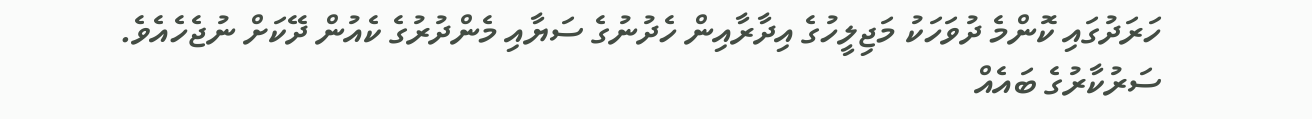ހަރަދުގައި ކޮންމެ ދުވަހަކު މަޖިލީހުގެ އިދާރާއިން ހެދުނުގެ ސަޔާއި މެންދުރުގެ ކެއުން ދޭކަށް ނުޖެހެއެވެ. ސަރުކާރުގެ ބައެއް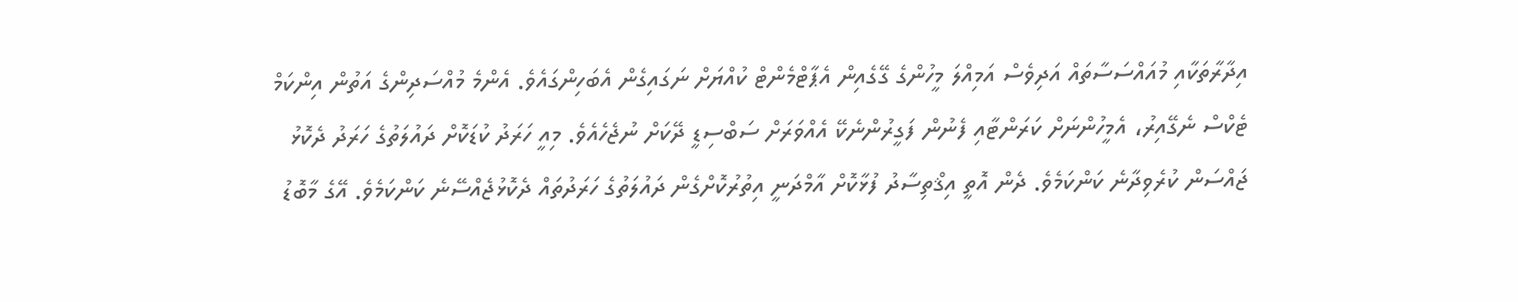އިދާރާތަކާއި މުއައްސަސާތައް އަދިވެސް އަމިއްލަ މީހުންގެ ގޭގެއިން އެޕާޓްމެންޓް ކުއްޔަށް ނަގައިގެން އެބަހިންގައެވެ. އެންމެ މުއްސަދިންގެ އަތުން އިންކަމް ޓެކްސް ނެގޭއިރު، އެމީހުންނަށް ކަރަންޓާއި ފެނުން ފަގީރުންނެކޭ އެއްވަރަށް ސަބްސިޑީ ދޭކަށް ނުޖެހެއެވެ. މިއީ ހަރަދު ކުޑަކޮށް ދައުލަތުގެ ހަރަދު ދެކޮޅު ޖައްސަން ކުރެވިދާނެ ކަންކަމެވެ. ދެން އޮތީ އިޤްތިސާދު ފުޅާކޮށް އާމްދަނީ އިތުރުކޮށްގެން ދައުލަތުގެ ހަރަދުތައް ދެކޮޅުޖެއްސޭނެ ކަންކަމެވެ. އޭގެ މާބޮޑު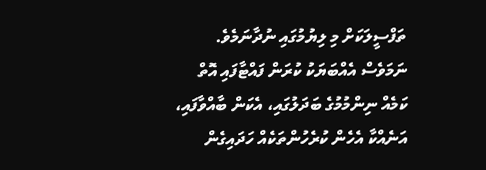ތަފްސީލަކަށް މި ލިޔުމުގައި ނުދާނަމެވެ. ނަމަވެސް އެއްބަޔަކު ކުރަން ފައްޓާފައި އޮތް ކަމެއް ނިންމުމުގެ ބަދަލުގައި، އެކަން ބާއްވާފައި، އަނެއްކާ އެހެން ކުރެހުންތަކެއް ހަދައިގެން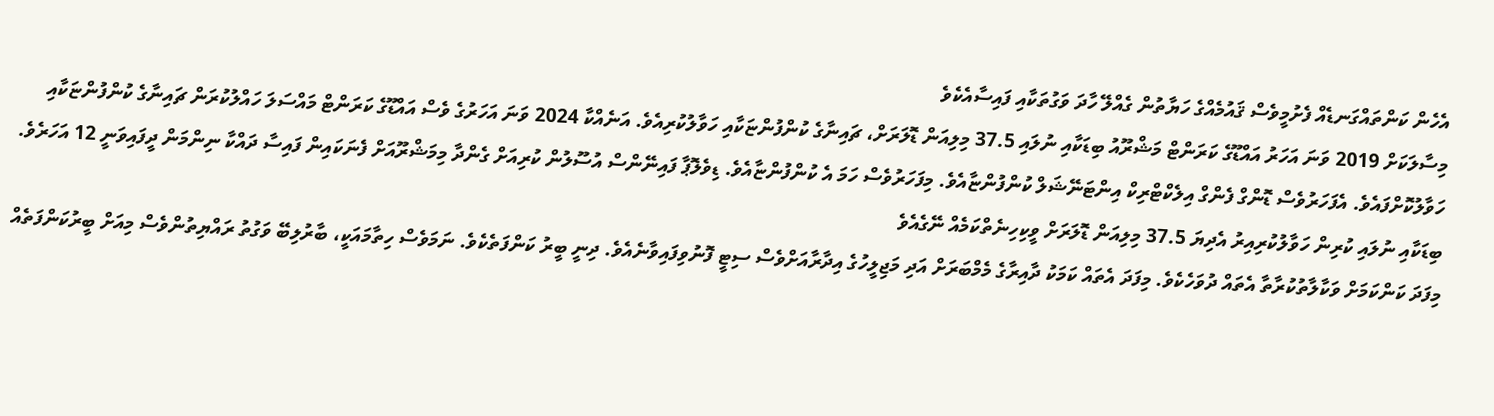އެހެން ކަންތައްގަނޑެއް ފެށުމީވެސް ޤައުމެއްގެ ހަޔާތުން ގެއްލޭ ހާދަ ވަގުތަކާއި ފައިސާއެކެވެ
މިސާލަކަށް 2019 ވަނަ އަހަރު އައްޑޫގެ ކަރަންޓް މަޝްރޫއު ބިޑަކާއި ނުލައި 37.5 މިލިއަން ޑޮލަރަށް، ޗައިނާގެ ކުންފުންޏަކާއި ހަވާލުކުރިއެވެ. އަނެއްކާ 2024 ވަނަ އަހަރުގެ ވެސް އައްޑޫގެ ކަރަންޓް މައްސަލަ ހައްލުކުރަން ޗައިނާގެ ކުންފުންޏަކާއި ހަވާލުކޮށްފައެވެ. އެފަހަރުވެސް ޑޮންގް ފެންގް އިލެކްޓްރިކް އިންޓަނޭޝަލް ކުންފުންޏާއެވެ. މިފަހަރުވެސް ހަމަ އެ ކުންފުންޏާއެވެ. ޑިވެލޮޕާ ފައިނޭންސް އުސޫލުން ކުރިއަށް ގެންދާ މިމަޝްރޫއަށް ފެނަކައިން ފައިސާ ދައްކާ ނިންމަން ދީފައިވަނީ 12 އަހަރެވެ. ބިޑަކާއި ނުލައި ކުރިން ހަވާލުކުރިއިރު އެދިޔަ 37.5 މިލިއަން ޑޮލަރަށް ވީކިހިނެތްކަމެއް ނޭގެއެވެ
މިފަދަ ކަންކަމަށް ވަކާލާތުކުރާތާ އެތައް ދުވަހެކެވެ. މިފަދަ އެތައް ކަމަކު ދާއިރާގެ މެމްބަރަށް އަދި މަޖިލީހުގެ އިދާރާއަށްވެސް ސިޓީ ފޮނުވިފައިވާނެއެވެ. ދިނީ ބީރު ކަންފަތެކެވެ. ނަމަވެސް ހިތާމައަކީ، ބާރުލިބޭ ވަގުތު ރައްޔިތުންވެސް މިއަށް ބީރުކަންފަތެއް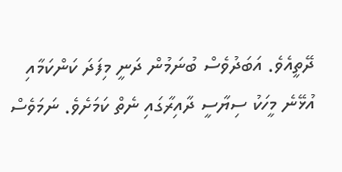ދޭތީއެވެ. އަބަދުވެސް ބުނަމުން ދަނީ މިފަދަ ކަންކަމާއި އުޅޭނެ މީހަކު ސިޔާސީ ދާއިރާގައި ނެތް ކަމަށެވެ. ނަމަވެސް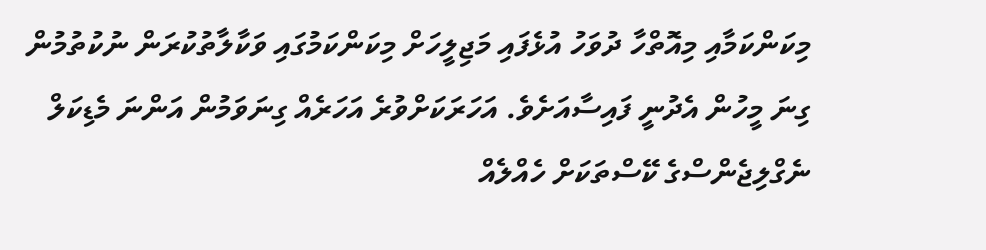މިކަންކަމާއި މިއޮތްހާ ދުވަހު އުޅެފައި މަޖިލީހަށް މިކަންކަމުގައި ވަކާލާތުކުރަން ނުކުތުމުން ގިނަ މީހުން އެދުނީ ފައިސާއަށެވެ. އަހަރަކަށްވުރެ އަހަރެއް ގިނަވަމުން އަންނަ މެޑިކަލް ނެގްލިޖެންސްގެ ކޭސްތަކަށް ހެއްލެއް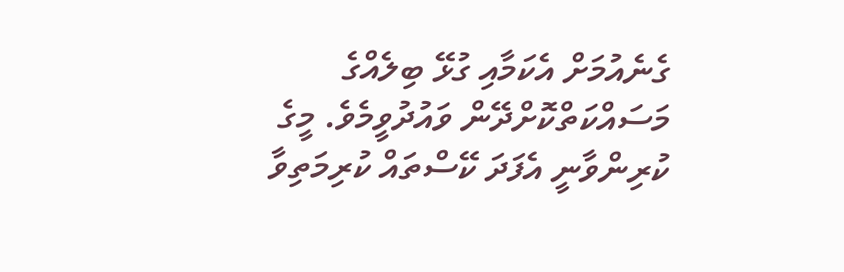ގެނެއުމަށް އެކަމާއި ގުޅޭ ބިލެއްގެ މަސައްކަތްކޮށްދޭން ވައުދުވީމެވެ. މީގެ ކުރިންވާނީ އެފަދަ ކޭސްތައް ކުރިމަތިވާ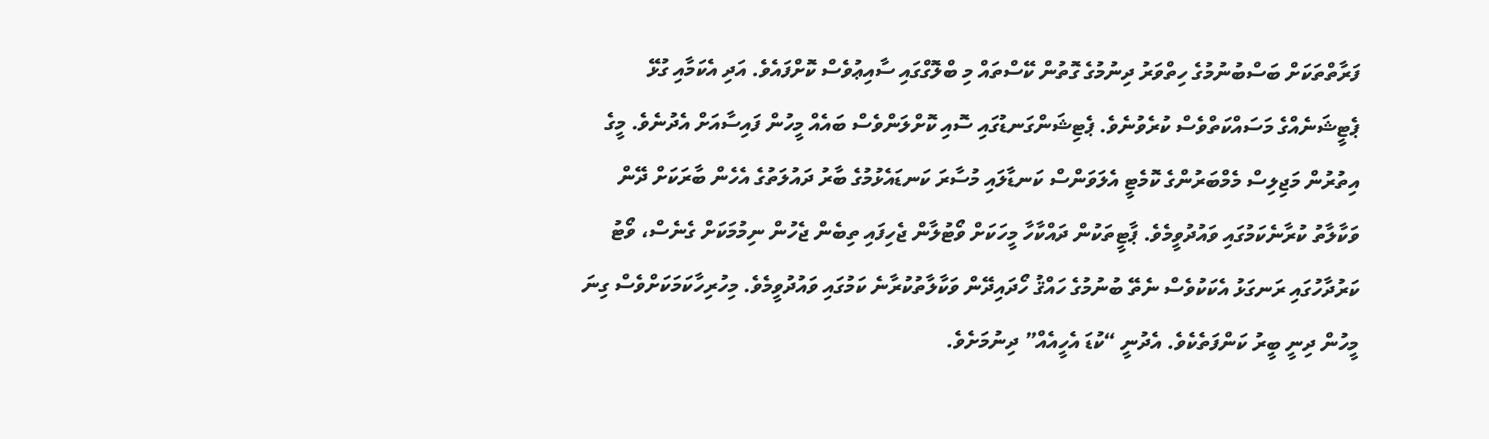ފަރާތްތަކަށް ބަސްބުނުމުގެ ހިތްވަރު ދިނުމުގެ ގޮތުން ކޭސްތައް މި ބްލޮގްގައި ސާއިޢުވެސް ކޮށްފައެވެ. އަދި އެކަމާއި ގުޅޭ ޕެޓީޝަނެއްގެ މަސައްކަތްވެސް ކުރެވުނެވެ. ޕެޓިޝަންގަނޑުގައި ސޮއި ކޮށްލަންވެސް ބައެއް މީހުން ފައިސާއަށް އެދުނެވެ. މީގެ އިތުރުން މަޖިލިސް މެމްބަރުންގެ ކޮމެޓީ އެލަވަންސް ކަނޑާލައި މުސާރަ ކަނޑައެޅުމުގެ ބާރު ދައުލަތުގެ އެހެން ބާރަކަށް ދޭން ވަކާލާތު ކުރާނެކަމުގައި ވައުދުވީމެވެ. ޕާޓީތަކުން ދައްކާހާ މީހަކަށް ވޯޓުލާން ޖެހިފައި ތިބެން ޖެހުން ނިމުމަކަށް ގެނެސް، ވޯޓު ކަރުދާހުގައި ރަނގަޅު އެކަކުވެސް ނެތޭ ބުނުމުގެ ހައްޤު ހޯދައިދޭން ވަކާލާތުކުރާނެ ކަމުގައި ވައުދުވީމެވެ. މިހުރިހާކަމަކަށްވެސް ގިނަ މީހުން ދިނީ ބީރު ކަންފަތެކެވެ. އެދުނީ “ކުޑަ އެހީއެއް” ދިނުމަށެވެ.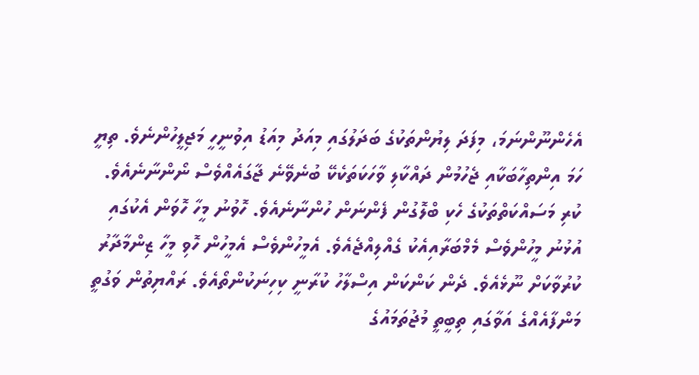އެހެންނޫންނަމަ، މިފަދަ ލިޔުންތަކުގެ ބަދަލުގައި މިއަދު މިއަޑު އިވުނީހީ މަޖިލީހުންނެވެ. ތިޔީ ހަމަ އިންތިހާބަކާއި ޖެހުމުން ދައްކާލި ވާހަކަތަކެކޭ ބުނެވޭނެ ޖާގައެއްވެސް ނޯންނާނެއެވެ. ކުރި މަސައްކަތްތަކުގެ ހެކި ބްލޮގުން ފެންނަން ހުންނާނެއެވެ. ހޮވުނު މީހާ ހޮވަން އެކުގައި އުޅުނު މީހުންވެސް މެމްބަރާއިއެކު ގެއްލިއްޖެއެވެ. އެމީހުންވެސް އެމީހުން ހޮވި މީހާ ޒިންމާދާރު ކުރުވާކަށް ނޫޅެއެވެ. ދެން ކަންކަން އިސްލާހު ކުރާނީ ކިހިނަކުންތޯއެވެ. ރައްޔިތުން ވަގުތީ މަންފާއެއްގެ އަވާގައި ތިބީތީ މުޖުތަމައުގެ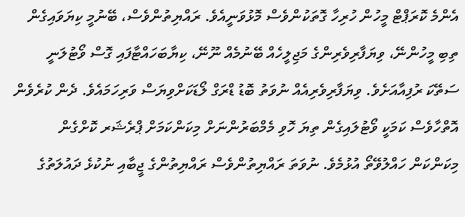އެންމެ ކޮރަޕްޓް މީހުން ހުރިހާ ގޮތަކުންވެސް މޮޅުވަނީއެވެ. ރައްޔިތުންވެސް، ބޭނުމީ ކިޔަވައިގެން ތިބި މީހުންނޭ، ވިޔަފާރިވެރިންގެ މަޖިލީހެއް ބޭނުމެއް ނޫނޭ، ކިޔާބަހައްޓާފައި ގޮސް ވޯޓުލަނީ ސަތޭކަ ރުފިއާއަށެވެ. ވިޔަފާރިވެރިއެއް ނުވަތު ބޮޑު ޑްރަގް ލޯޑަކަށްވިޔަސް ވަރިހަމައެވެ. ދެން ކުރެވެން އޮތްހާވެސް ކަމަކީ ވޯޓުލައިގެން ތިޔަ ހޮވި މެމްބަރުންނަށް މިކަންކަމަށް ޕްރެޝަރ ކޮށްގެން މިކަންކަން ހައްލުވޭތޯ އުޅުމެވެ. ނުވަތަ ރައްޔިތުންވެސް ރައްޔިތުންގެ ޖީބާއި ނުކުޅެ ދައުލަތުގެ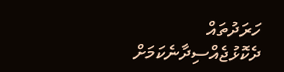ހަރަދުތައް ދެކޮޅުޖެއްސިދާނެކަމަށް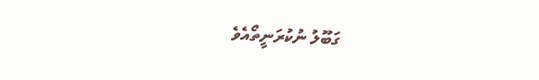ގަބޫލު ނުކުރަނީތޯއެވެ